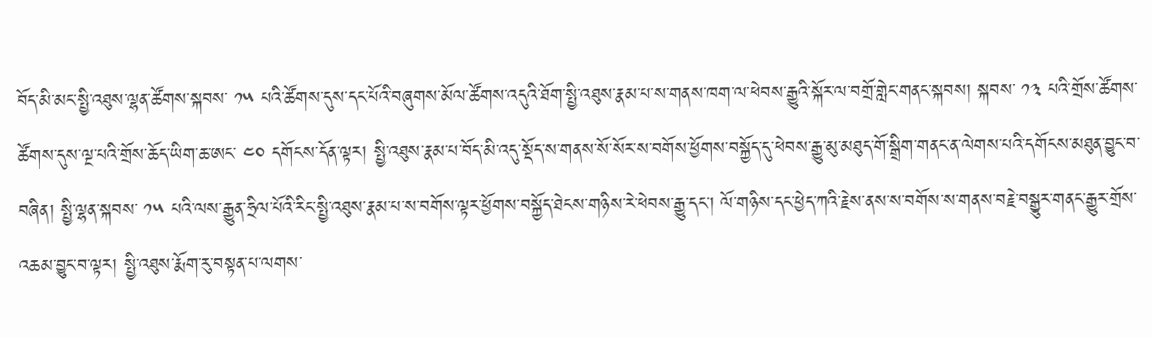བོད་མི་མང་སྤྱི་འཐུས་ལྷན་ཚོགས་སྐབས་ ༡༥ པའི་ཚོགས་དུས་དང་པོའི་བཞུགས་མོལ་ཚོགས་འདུའི་ཐོག་སྤྱི་འཐུས་རྣམ་པ་ས་གནས་ཁག་ལ་ཕེབས་རྒྱུའི་སྐོར་ལ་བགྲོ་གླེང་གནང་སྐབས། སྐབས་ ༡༣ པའི་གྲོས་ཚོགས་ཚོགས་དུས་ལྔ་པའི་གྲོས་ཆོད་ཡིག་ཆ་ཨང་ ༤༠ དགོངས་དོན་ལྟར། སྤྱི་འཐུས་རྣམ་པ་བོད་མི་འདུ་སྡོད་ས་གནས་སོ་སོར་ས་བགོས་ཕྱོགས་བསྐྱོད་དུ་ཕེབས་རྒྱུ་མུ་མཐུད་གོ་སྒྲིག་གནང་ན་ལེགས་པའི་དགོངས་མཐུན་བྱུང་བ་བཞིན། སྤྱི་ལྷན་སྐབས་ ༡༥ པའི་ལས་རྒྱུན་ཧྲིལ་པོའི་རིང་སྤྱི་འཐུས་རྣམ་པ་ས་བགོས་ལྟར་ཕྱོགས་བསྐྱོད་ཐེངས་གཉིས་རེ་ཕེབས་རྒྱུ་དང་། ལོ་གཉིས་དང་ཕྱེད་ཀའི་རྗེས་ནས་ས་བགོས་ས་གནས་བརྗེ་བསྒྱུར་གནང་རྒྱུར་གྲོས་འཆམ་བྱུང་བ་ལྟར། སྤྱི་འཐུས་རྨོག་རུ་བསྟན་པ་ལགས་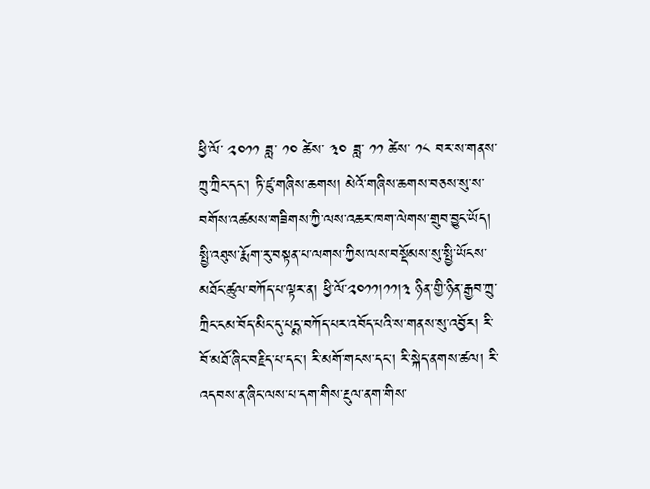ཕྱི་ལོ་ ༢༠༡༡ ཟླ་ ༡༠ ཚེས་ ༣༠ ཟླ་ ༡༡ ཚེས་ ༡༨ བར་ས་གནས་ཀྲུ་ཀྲིང་དང་། ཏི་ཛུ་གཞིས་ཆགས། མེའོ་གཞིས་ཆགས་བཅས་སུ་ས་བགོས་འཚམས་གཟིགས་ཀྱི་ལས་འཆར་ཁག་ལེགས་གྲུབ་བྱུང་ཡོད།
སྤྱི་འཐུས་རྨོག་རུ་བསྟན་པ་ལགས་ཀྱིས་ལས་བསྡོམས་སུ་སྤྱི་ཡོངས་མཐོང་ཚུལ་བཀོད་པ་ལྟར་ན། ཕྱི་ལོ་༢༠༡༡།༡༡།༣ ཉིན་གྱི་ཉིན་རྒྱབ་ཀྲུ་ཀྲིང་ངམ་བོད་མིང་དུ་པདྨ་བཀོད་པར་འབོད་པའི་ས་གནས་སུ་འབྱོར། རི་བོ་མཐོ་ཞིང་བརྗིད་པ་དང་། རི་མགོ་གངས་དང་། རི་སྐེད་ནགས་ཚལ། རི་འདབས་ན་ཞིང་ལས་པ་དག་གིས་རྔུལ་ནག་གིས་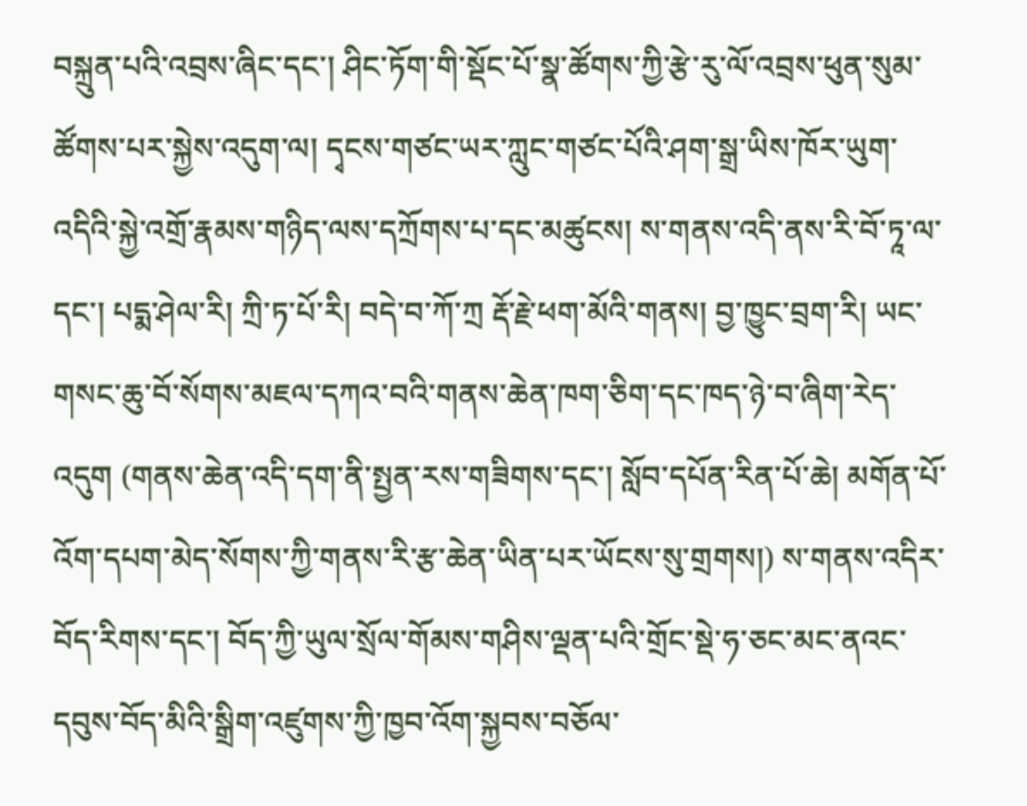བསྐྲུན་པའི་འབྲས་ཞིང་དང་། ཤིང་ཏོག་གི་སྡོང་པོ་སྣ་ཚོགས་ཀྱི་རྩེ་རུ་ལོ་འབྲས་ཕུན་སུམ་ཚོགས་པར་སྐྱེས་འདུག་ལ། དྭངས་གཙང་ཡར་ཀླུང་གཙང་པོའི་ཤག་སྒྲ་ཡིས་ཁོར་ཡུག་འདིའི་སྐྱེ་འགྲོ་རྣམས་གཉིད་ལས་དཀྲོགས་པ་དང་མཚུངས། ས་གནས་འདི་ནས་རི་བོ་ཏཱ་ལ་དང་། པདྨ་ཤེལ་རི། ཀྲི་ཏ་པོ་རི། བདེ་བ་ཀོ་ཀྲ རྡོ་རྗེ་ཕག་མོའི་གནས། བྱ་ཁྱུང་བྲག་རི། ཡང་གསང་ཆུ་བོ་སོགས་མཇལ་དཀའ་བའི་གནས་ཆེན་ཁག་ཅིག་དང་ཁད་ཉེ་བ་ཞིག་རེད་འདུག (གནས་ཆེན་འདི་དག་ནི་སྤྱན་རས་གཟིགས་དང་། སློབ་དཔོན་རིན་པོ་ཆེ། མགོན་པོ་འོག་དཔག་མེད་སོགས་ཀྱི་གནས་རི་རྩ་ཆེན་ཡིན་པར་ཡོངས་སུ་གྲགས།) ས་གནས་འདིར་བོད་རིགས་དང་། བོད་ཀྱི་ཡུལ་སྲོལ་གོམས་གཤིས་ལྡན་པའི་གྲོང་སྡེ་ཧ་ཅང་མང་ནའང་དབུས་བོད་མིའི་སྒྲིག་འཛུགས་ཀྱི་ཁྱབ་འོག་སྐྱབས་བཅོལ་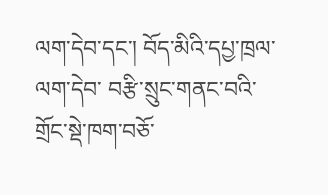ལག་དེབ་དང་། བོད་མིའི་དཔྱ་ཁྲལ་ལག་དེབ་ བརྩི་སྲུང་གནང་བའི་གྲོང་སྡེ་ཁག་བཅོ་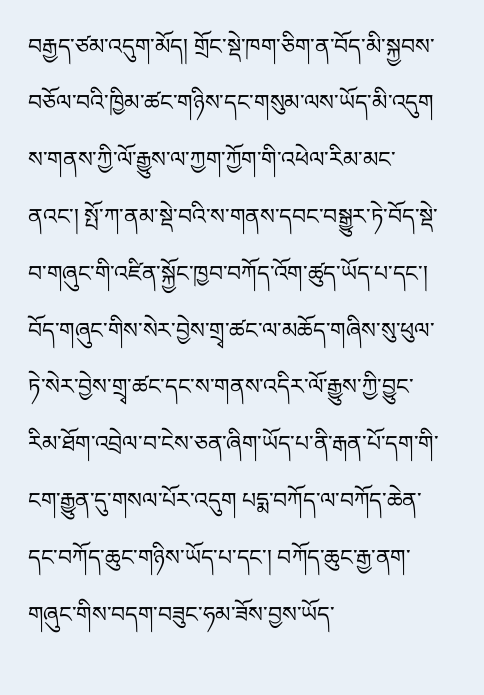བརྒྱད་ཙམ་འདུག་མོད། གྲོང་སྡེ་ཁག་ཅིག་ན་བོད་མི་སྐྱབས་བཅོལ་བའི་ཁྱིམ་ཚང་གཉིས་དང་གསུམ་ལས་ཡོད་མི་འདུག ས་གནས་ཀྱི་ལོ་རྒྱུས་ལ་ཀྱག་ཀྱོག་གི་འཕེལ་རིམ་མང་ནའང་། སྤོ་ཀ་ནམ་སྡེ་བའི་ས་གནས་དབང་བསྒྱུར་ཏེ་བོད་སྡེ་བ་གཞུང་གི་འཛིན་སྐྱོང་ཁྱབ་བཀོད་འོག་ཚུད་ཡོད་པ་དང་། བོད་གཞུང་གིས་སེར་བྱེས་གྲྭ་ཚང་ལ་མཆོད་གཞིས་སུ་ཕུལ་ཏེ་སེར་བྱེས་གྲྭ་ཚང་དང་ས་གནས་འདིར་ལོ་རྒྱུས་ཀྱི་བྱུང་རིམ་ཐོག་འབྲེལ་བ་ངེས་ཅན་ཞིག་ཡོད་པ་ནི་རྒན་པོ་དག་གི་ངག་རྒྱུན་དུ་གསལ་པོར་འདུག པདྨ་བཀོད་ལ་བཀོད་ཆེན་དང་བཀོད་ཆུང་གཉིས་ཡོད་པ་དང་། བཀོད་ཆུང་རྒྱ་ནག་གཞུང་གིས་བདག་བཟུང་ཧམ་ཟོས་བྱས་ཡོད་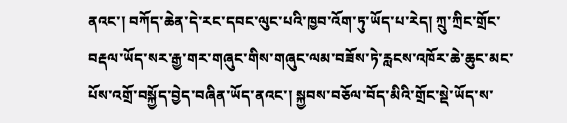ནའང་། བཀོད་ཆེན་དེ་རང་དབང་ལུང་པའི་ཁྱབ་འོག་ཏུ་ཡོད་པ་རེད། ཀྲུ་ཀྲིང་གྲོང་བརྡལ་ཡོད་སར་རྒྱ་གར་གཞུང་གིས་གཞུང་ལམ་བཟོས་ཏེ་རླངས་འཁོར་ཆེ་ཆུང་མང་པོས་འགྲོ་བསྐྱོད་བྱེད་བཞིན་ཡོད་ནའང་། སྐྱབས་བཅོལ་བོད་མིའི་གྲོང་སྡེ་ཡོད་ས་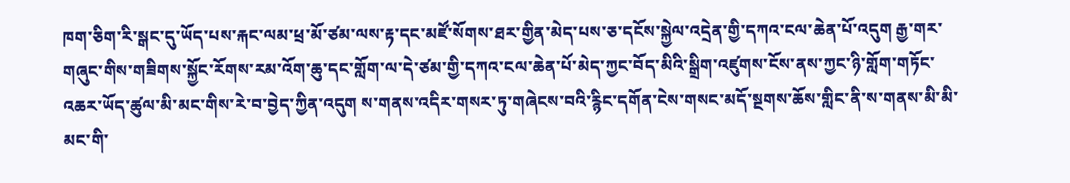ཁག་ཅིག་རི་སྒང་དུ་ཡོད་པས་རྐང་ལམ་ཕྲ་མོ་ཙམ་ལས་རྟ་དང་མཛོ་སོགས་ཐར་གྱིན་མེད་པས་ཅ་དངོས་སྐྱེལ་འདྲེན་གྱི་དཀའ་ངལ་ཆེན་པོ་འདུག རྒྱ་གར་གཞུང་གིས་གཟིགས་སྐྱོང་རོགས་རམ་འོག་ཆུ་དང་གློག་ལ་དེ་ཙམ་གྱི་དཀའ་ངལ་ཆེན་པོ་མེད་ཀྱང་བོད་མིའི་སྒྲིག་འཛུགས་ངོས་ནས་ཀྱང་ཉི་གློག་གཏོང་འཆར་ཡོད་ཚུལ་མི་མང་གིས་རེ་བ་བྱེད་ཀྱིན་འདུག ས་གནས་འདིར་གསར་ཏུ་གཞེངས་བའི་རྙིང་དགོན་ངེས་གསང་མདོ་སྔགས་ཆོས་གླིང་ནི་ས་གནས་མི་མི་མང་གི་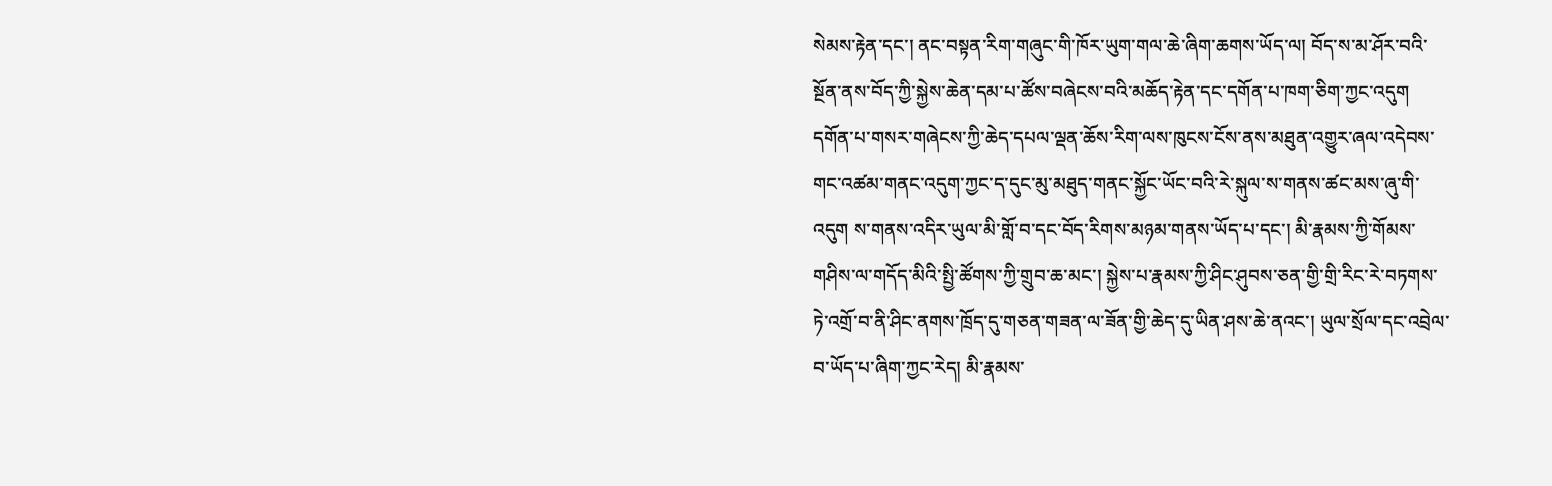སེམས་རྟེན་དང་། ནང་བསྟན་རིག་གཞུང་གི་ཁོར་ཡུག་གལ་ཆེ་ཞིག་ཆགས་ཡོད་ལ། བོད་ས་མ་ཤོར་བའི་སྔོན་ནས་བོད་ཀྱི་སྐྱེས་ཆེན་དམ་པ་ཚོས་བཞེངས་བའི་མཆོད་རྟེན་དང་དགོན་པ་ཁག་ཅིག་ཀྱང་འདུག དགོན་པ་གསར་གཞེངས་ཀྱི་ཆེད་དཔལ་ལྡན་ཆོས་རིག་ལས་ཁུངས་ངོས་ནས་མཐུན་འགྱུར་ཞལ་འདེབས་གང་འཚམ་གནང་འདུག་ཀྱང་ད་དུང་མུ་མཐུད་གནང་སྐྱོང་ཡོང་བའི་རེ་སྐུལ་ས་གནས་ཚང་མས་ཞུ་གི་འདུག ས་གནས་འདིར་ཡུལ་མི་གློ་བ་དང་བོད་རིགས་མཉམ་གནས་ཡོད་པ་དང་། མི་རྣམས་ཀྱི་གོམས་གཤིས་ལ་གདོད་མིའི་སྤྱི་ཚོགས་ཀྱི་གྲུབ་ཆ་མང་། སྐྱེས་པ་རྣམས་ཀྱི་ཤིང་ཤུབས་ཅན་གྱི་གྲི་རིང་རེ་བཏགས་ཏེ་འགྲོ་བ་ནི་ཤིང་ནགས་ཁྲོད་དུ་གཅན་གཟན་ལ་ཟོན་གྱི་ཆེད་དུ་ཡིན་ཤས་ཆེ་ནའང་། ཡུལ་སྲོལ་དང་འབྲེལ་བ་ཡོད་པ་ཞིག་ཀྱང་རེད། མི་རྣམས་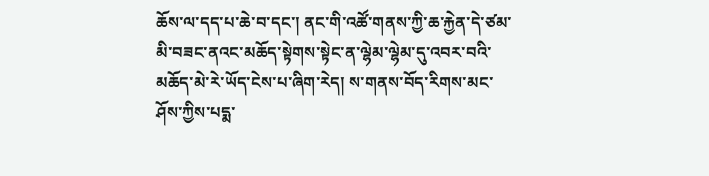ཆོས་ལ་དད་པ་ཆེ་བ་དང་། ནང་གི་འཚོ་གནས་ཀྱི་ཆ་རྐྱེན་དེ་ཙམ་མི་བཟང་ནའང་མཆོད་སྟེགས་སྟེང་ན་ལྷེམ་ལྷེམ་དུ་འབར་བའི་མཆོད་མེ་རེ་ཡོད་ངེས་པ་ཞིག་རེད། ས་གནས་བོད་རིགས་མང་ཤོས་ཀྱིས་པདྨ་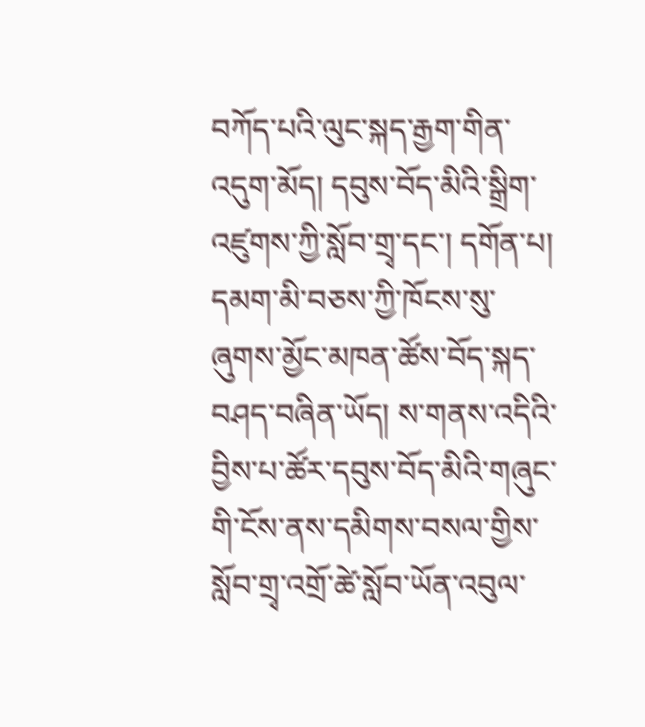བཀོད་པའི་ལུང་སྐད་རྒྱག་གིན་འདུག་མོད། དབུས་བོད་མིའི་སྒྲིག་འཛུགས་ཀྱི་སློབ་གྲྭ་དང་། དགོན་པ། དམག་མི་བཅས་ཀྱི་ཁོངས་སུ་ཞུགས་མྱོང་མཁན་ཚོས་བོད་སྐད་བཤད་བཞིན་ཡོད། ས་གནས་འདིའི་བྱིས་པ་ཚོར་དབུས་བོད་མིའི་གཞུང་གི་ངོས་ནས་དམིགས་བསལ་གྱིས་སློབ་གྲྭ་འགྲོ་ཚེ་སློབ་ཡོན་འབུལ་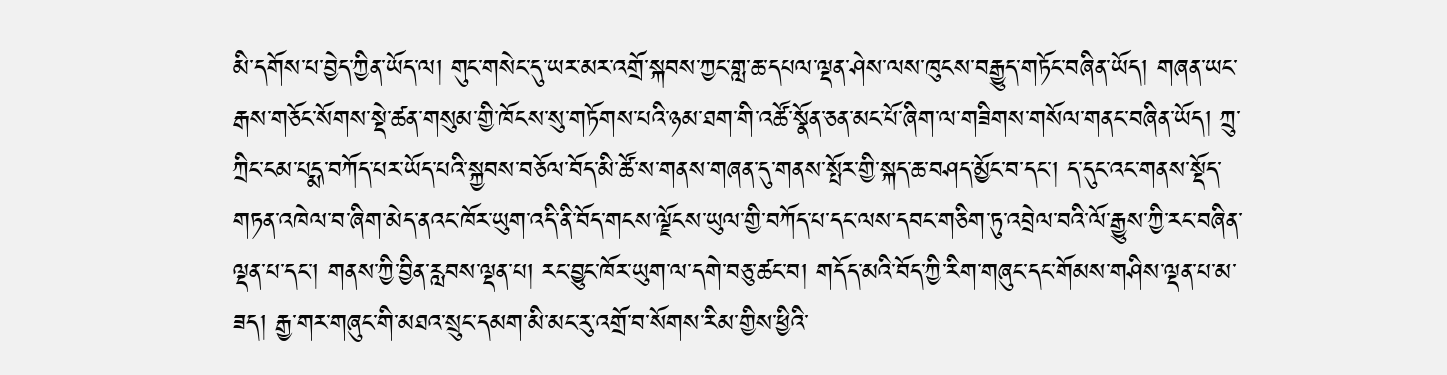མི་དགོས་པ་བྱེད་ཀྱིན་ཡོད་ལ། གུང་གསེང་དུ་ཡར་མར་འགྲོ་སྐབས་ཀྱང་གླ་ཆ་དཔལ་ལྡན་ཤེས་ལས་ཁུངས་བརྒྱུད་གཏོང་བཞིན་ཡོད། གཞན་ཡང་རྒས་གཅོང་སོགས་སྡེ་ཚན་གསུམ་གྱི་ཁོངས་སུ་གཏོགས་པའི་ཉམ་ཐག་གི་འཚོ་སྣོན་ཅན་མང་པོ་ཞིག་ལ་གཟིགས་གསོལ་གནང་བཞིན་ཡོད། ཀྲུ་ཀྲིང་ངམ་པདྨ་བཀོད་པར་ཡོད་པའི་སྐྱབས་བཅོལ་བོད་མི་ཚོ་ས་གནས་གཞན་དུ་གནས་སྤོར་གྱི་སྐད་ཆ་བཤད་མྱོང་བ་དང་། ད་དུང་འང་གནས་སྡོད་གཏན་འཁེལ་བ་ཞིག་མེད་ནའང་ཁོར་ཡུག་འདི་ནི་བོད་གངས་ལྗོངས་ཡུལ་གྱི་བཀོད་པ་དང་ལས་དབང་གཅིག་ཏུ་འབྲེལ་བའི་ལོ་རྒྱུས་ཀྱི་རང་བཞིན་ལྡན་པ་དང་། གནས་ཀྱི་བྱིན་རླབས་ལྡན་པ། རང་བྱུང་ཁོར་ཡུག་ལ་དགེ་བཅུ་ཚང་བ། གདོད་མའི་བོད་ཀྱི་རིག་གཞུང་དང་གོམས་གཤིས་ལྡན་པ་མ་ཟད། རྒྱ་གར་གཞུང་གི་མཐའ་སྲུང་དམག་མི་མང་རུ་འགྲོ་བ་སོགས་རིམ་གྱིས་ཕྱིའི་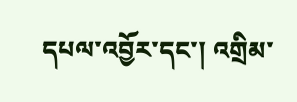དཔལ་འབྱོར་དང་། འགྲིམ་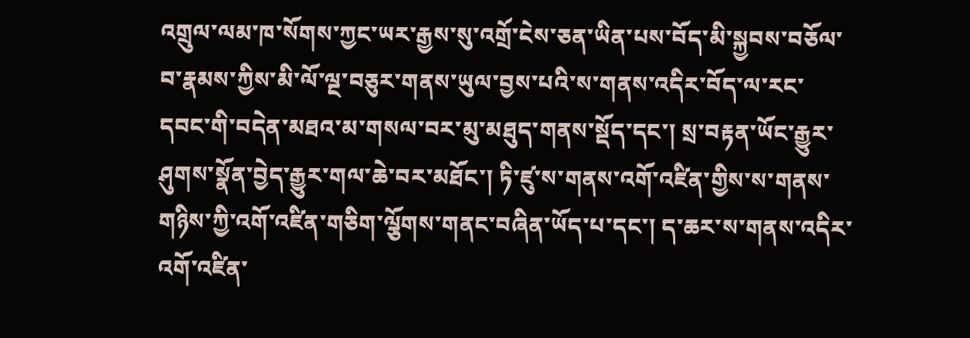འགྲུལ་ལམ་ཁ་སོགས་ཀྱང་ཡར་རྒྱས་སུ་འགྲོ་ངེས་ཅན་ཡིན་པས་བོད་མི་སྐྱབས་བཅོལ་བ་རྣམས་ཀྱིས་མི་ལོ་ལྔ་བཅུར་གནས་ཡུལ་བྱས་པའི་ས་གནས་འདིར་བོད་ལ་རང་དབང་གི་བདེན་མཐའ་མ་གསལ་བར་མུ་མཐུད་གནས་སྡོད་དང་། སྲ་བརྟན་ཡོང་རྒྱུར་ཤུགས་སྣོན་བྱེད་རྒྱུར་གལ་ཆེ་བར་མཐོང་། ཏི་ཛུ་ས་གནས་འགོ་འཛིན་གྱིས་ས་གནས་གཉིས་ཀྱི་འགོ་འཛིན་གཅིག་ལྕོགས་གནང་བཞིན་ཡོད་པ་དང་། ད་ཆར་ས་གནས་འདིར་འགོ་འཛིན་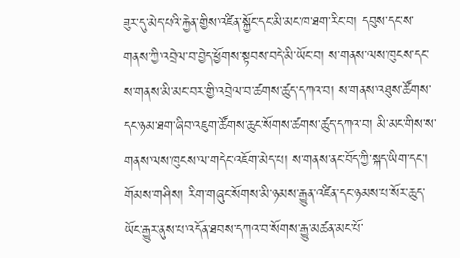ཟུར་དུ་མེད་པའི་རྐྱེན་གྱིས་འཛིན་སྐྱོང་དང་མི་མང་ཁ་ཐག་རིང་བ། དབུས་དང་ས་གནས་ཀྱི་འབྲེལ་བ་བྱེད་ཕྱོགས་སྟབས་བདེ་མི་ཡོང་བ། ས་གནས་ལས་ཁུངས་དང་ས་གནས་མི་མང་བར་གྱི་འབྲེལ་བ་ཚགས་ཚུད་དཀའ་བ། ས་གནས་འཐུས་ཚོགས་དང་ཉམ་ཐག་ཞིབ་འཇུག་ཚོགས་ཆུང་སོགས་ཚགས་ཚུད་དཀའ་བ། མི་མང་གིས་ས་གནས་ལས་ཁུངས་ལ་གདེང་འཇོག་མེད་པ། ས་གནས་ནང་བོད་ཀྱི་སྐད་ཡིག་དང་། གོམས་གཤིས། རིག་གཞུང་སོགས་མི་ཉམས་རྒྱུན་འཛིན་དང་ཉམས་པ་སོར་ཆུད་ཡོང་རྒྱུར་ནུས་པ་འདོན་ཐབས་དཀའ་བ་སོགས་རྒྱུ་མཚན་མང་པོ་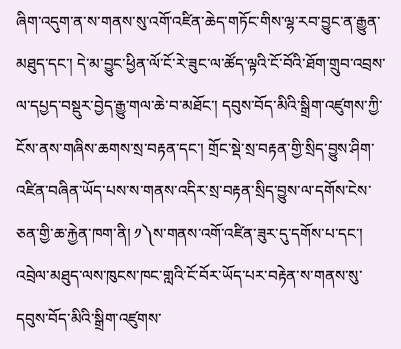ཞིག་འདུག་ན་ས་གནས་སུ་འགོ་འཛིན་ཆེད་གཏོང་གིས་ལྷ་རབ་བྱུང་ན་རྒྱུན་མཐུད་དང་། དེ་མ་བྱུང་ཕྱིན་ལོ་ངོ་རེ་ཟུང་ལ་ཚོད་ལྟའི་ངོ་བོའི་ཐོག་གྲུབ་འབྲས་ལ་དཔྱད་བསྡུར་བྱེད་རྒྱུ་གལ་ཆེ་བ་མཐོང་། དབུས་བོད་མིའི་སྒྲིག་འཛུགས་ཀྱི་ངོས་ནས་གཞིས་ཆགས་སྲ་བརྟན་དང་། གྲོང་སྡེ་སྲ་བརྟན་གྱི་སྲིད་བྱུས་ཤིག་འཛིན་བཞིན་ཡོད་པས་ས་གནས་འདིར་སྲ་བརྟན་སྲིད་བྱུས་ལ་དགོས་ངེས་ཅན་གྱི་ཆ་རྐྱེན་ཁག་ནི། ༡༽ས་གནས་འགོ་འཛིན་ཟུར་དུ་དགོས་པ་དང་། འབྲེལ་མཐུད་ལས་ཁུངས་ཁང་གླའི་ངོ་བོར་ཡོད་པར་བརྟེན་ས་གནས་སུ་དབུས་བོད་མིའི་སྒྲིག་འཛུགས་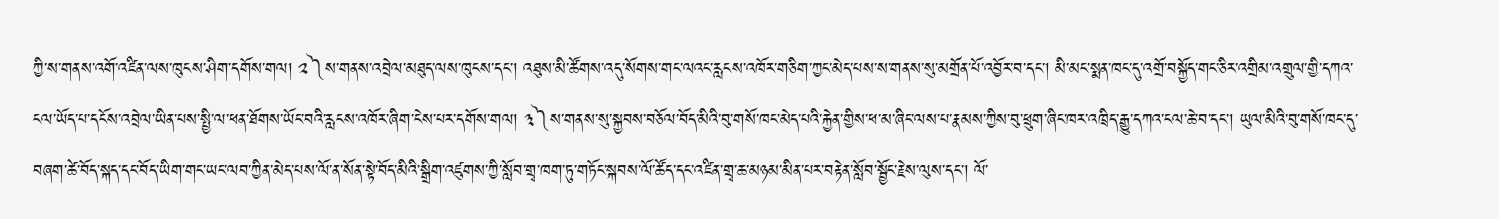ཀྱི་ས་གནས་འགོ་འཛིན་ལས་ཁུངས་ཤིག་དགོས་གལ། ༢༽ས་གནས་འབྲེལ་མཐུད་ལས་ཁུངས་དང་། འཐུས་མི་ཚོགས་འདུ་སོགས་གང་ལའང་རླངས་འཁོར་གཅིག་ཀྱང་མེད་པས་ས་གནས་སུ་མགྲོན་པོ་འབྱོར་བ་དང་། མི་མང་སྨན་ཁང་དུ་འགྲོ་བསྐྱོད་གང་ཅིར་འགྲིམ་འགྲུལ་གྱི་དཀའ་ངལ་ཡོད་པ་དངོས་འབྲེལ་ཡིན་པས་སྤྱི་ལ་ཕན་ཐོགས་ཡོང་བའི་རླངས་འཁོར་ཞིག་ངེས་པར་དགོས་གལ། ༣༽ས་གནས་སུ་སྐྱབས་བཅོལ་བོད་མིའི་བུ་གསོ་ཁང་མེད་པའི་རྐྱེན་གྱིས་ཕ་མ་ཞིང་ལས་པ་རྣམས་ཀྱིས་བུ་ཕྲུག་ཞིང་ཁར་འཁྲིད་རྒྱུ་དཀའ་ངལ་ཆེ་བ་དང་། ཡུལ་མིའི་བུ་གསོ་ཁང་དུ་བཞག་ཚེ་བོད་སྐད་དང་བོད་ཡིག་གང་ཡང་ལབ་ཀྱིན་མེད་པས་ལོ་ན་སོན་སྟེ་བོད་མིའི་སྒྲིག་འཛུགས་ཀྱི་སློབ་གྲྭ་ཁག་ཏུ་གཏོང་སྐབས་ལོ་ཚོད་དང་འཛིན་གྲྭ་ཆ་མཉམ་མིན་པར་བརྟེན་སློབ་སྦྱོང་རྗེས་ལུས་དང་། ལོ་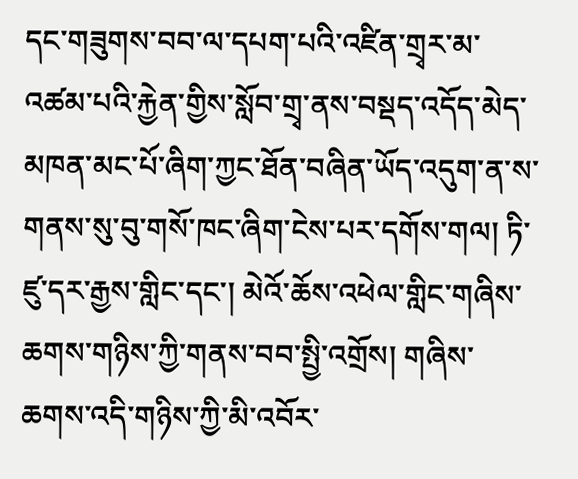དང་གཟུགས་བབ་ལ་དཔག་པའི་འཛིན་གྲྭར་མ་འཚམ་པའི་རྐྱེན་གྱིས་སློབ་གྲྭ་ནས་བསྡད་འདོད་མེད་མཁན་མང་པོ་ཞིག་ཀྱང་ཐོན་བཞིན་ཡོད་འདུག་ན་ས་གནས་སུ་བུ་གསོ་ཁང་ཞིག་ངེས་པར་དགོས་གལ། ཏི་ཛུ་དར་རྒྱས་གླིང་དང་། མེའོ་ཆོས་འཕེལ་གླིང་གཞིས་ཆགས་གཉིས་ཀྱི་གནས་བབ་སྤྱི་འགྲོས། གཞིས་ཆགས་འདི་གཉིས་ཀྱི་མི་འབོར་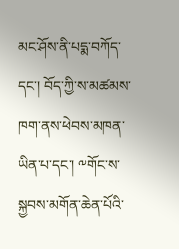མང་ཤོས་ནི་པདྨ་བཀོད་དང་། བོད་ཀྱི་ས་མཚམས་ཁག་ནས་ཕེབས་མཁན་ཡིན་པ་དང་། ༸གོང་ས་སྐྱབས་མགོན་ཆེན་པོའི་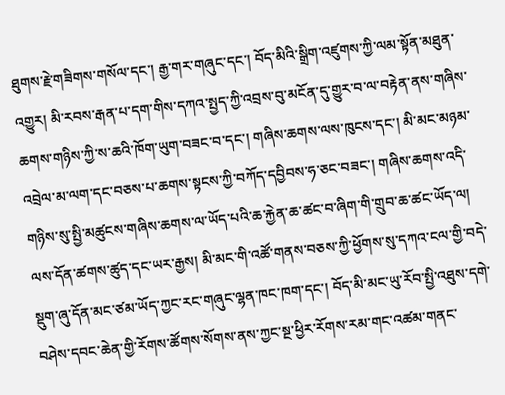ཐུགས་རྗེ་གཟིགས་གསོལ་དང་། རྒྱ་གར་གཞུང་དང་། བོད་མིའི་སྒྲིག་འཛུགས་ཀྱི་ལམ་སྟོན་མཐུན་འགྱུར། མི་རབས་རྒན་པ་དག་གིས་དཀའ་སྤྱད་ཀྱི་འབྲས་བུ་མངོན་དུ་གྱུར་བ་ལ་བརྟེན་ནས་གཞིས་ཆགས་གཉིས་ཀྱི་ས་ཆའི་ཁོག་ཡུག་བཟང་བ་དང་། གཞིས་ཆགས་ལས་ཁུངས་དང་། མི་མང་མཉམ་འབྲེལ་མ་ལག་དང་བཅས་པ་ཆགས་སྟངས་ཀྱི་བཀོད་དབྱིབས་ཧ་ཅང་བཟང་། གཞིས་ཆགས་འདི་གཉིས་སུ་སྤྱི་མཚུངས་གཞིས་ཆགས་ལ་ཡོད་པའི་ཆ་རྐྱེན་ཆ་ཚང་བ་ཞིག་གི་གྲུབ་ཆ་ཚང་ཡོད་ལ། ལས་དོན་ཚགས་ཚུད་དང་ཡར་རྒྱས། མི་མང་གི་འཚོ་གནས་བཅས་ཀྱི་ཕྱོགས་སུ་དཀའ་ངལ་གྱི་བདེ་སྡུག་ཞུ་དོན་མང་ཙམ་ཡོད་ཀྱང་རང་གཞུང་ལྷན་ཁང་ཁག་དང་། བོད་མི་མང་ཡུ་རོབ་སྤྱི་འཐུས་དགེ་བཤེས་དབང་ཆེན་གྱི་རོགས་ཚོགས་སོགས་ནས་ཀྱང་སྔ་ཕྱིར་རོགས་རམ་གང་འཚམ་གནང་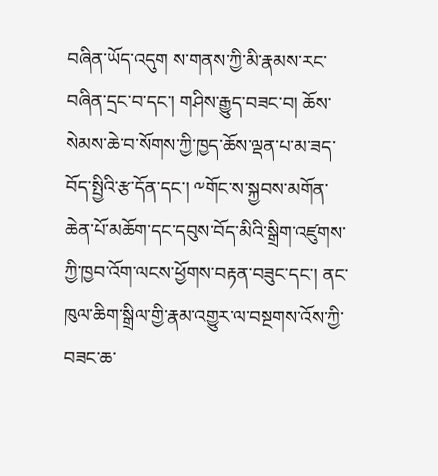བཞིན་ཡོད་འདུག ས་གནས་ཀྱི་མི་རྣམས་རང་བཞིན་དྲང་བ་དང་། གཤིས་རྒྱུད་བཟང་བ། ཆོས་སེམས་ཆེ་བ་སོགས་ཀྱི་ཁྱད་ཆོས་ལྡན་པ་མ་ཟད་བོད་སྤྱིའི་རྩ་དོན་དང་། ༸གོང་ས་སྐྱབས་མགོན་ཆེན་པོ་མཆོག་དང་དབུས་བོད་མིའི་སྒྲིག་འཛུགས་ཀྱི་ཁྱབ་འོག་ལངས་ཕྱོགས་བརྟན་བཟུང་དང་། ནང་ཁུལ་ཆིག་སྒྲིལ་གྱི་རྣམ་འགྱུར་ལ་བསྔགས་འོས་ཀྱི་བཟང་ཆ་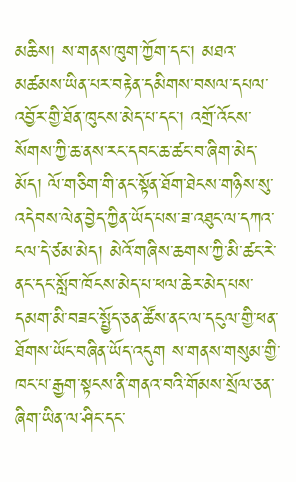མཆིས། ས་གནས་ཁུག་ཀྱོག་དང་། མཐའ་མཚམས་ཡིན་པར་བརྟེན་དམིགས་བསལ་དཔལ་འབྱོར་གྱི་ཐོན་ཁུངས་མེད་པ་དང་། འགྲོ་འོངས་སོགས་ཀྱི་ཆ་ནས་རང་དབང་ཆ་ཚང་བ་ཞིག་མེད་མོད། ལོ་གཅིག་གི་ནང་སྟོན་ཐོག་ཐེངས་གཉིས་སུ་འདེབས་ལེན་བྱེད་ཀྱིན་ཡོད་པས་ཟ་འཐུང་ལ་དཀའ་ངལ་དེ་ཙམ་མེད། མེའོ་གཞིས་ཆགས་ཀྱི་མི་ཚང་རེ་ནང་དང་སློབ་ཁོངས་མེད་པ་ཕལ་ཆེར་མེད་པས་དམག་མི་བཟང་སྤྱོད་ཅན་ཚོས་ནང་ལ་དངུལ་གྱི་ཕན་ཐོགས་ཡོང་བཞིན་ཡོད་འདུག ས་གནས་གསུམ་གྱི་ཁང་པ་རྒྱག་སྟངས་ནི་གནའ་བའི་གོམས་སྲོལ་ཅན་ཞིག་ཡིན་ལ་ཤིང་དང་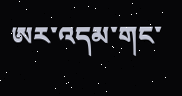ཨར་འདམ་གང་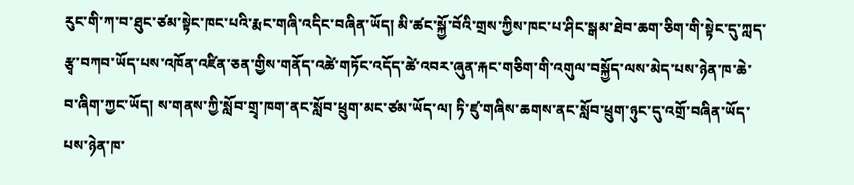རུང་གི་ཀ་བ་ཐུང་ཙམ་སྟེང་ཁང་པའི་རྨང་གཞི་འདིང་བཞིན་ཡོད། མི་ཚང་སྐྱོ་བོའི་གྲས་ཀྱིས་ཁང་པ་ཤིང་སྒམ་ཐེབ་ཆག་ཅིག་གི་སྟེང་དུ་ཀླད་རྩྭ་བཀབ་ཡོད་པས་འཁོན་འཛིན་ཅན་གྱིས་གནོད་འཚེ་གཏོང་འདོད་ཚེ་འབར་ཞུན་རྐང་གཅིག་གི་འགུལ་བསྐྱོད་ལས་མེད་པས་ཉེན་ཁ་ཆེ་བ་ཞིག་ཀྱང་ཡོད། ས་གནས་ཀྱི་སློབ་གྲྭ་ཁག་ནང་སློབ་ཕྲུག་མང་ཙམ་ཡོད་ལ། ཏི་ཛུ་གཞིས་ཆགས་ནང་སློབ་ཕྲུག་ཉུང་དུ་འགྲོ་བཞིན་ཡོད་པས་ཉེན་ཁ་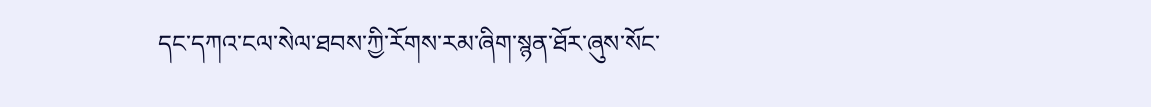དང་དཀའ་ངལ་སེལ་ཐབས་ཀྱི་རོགས་རམ་ཞིག་སྙན་ཐོར་ཞུས་སོང་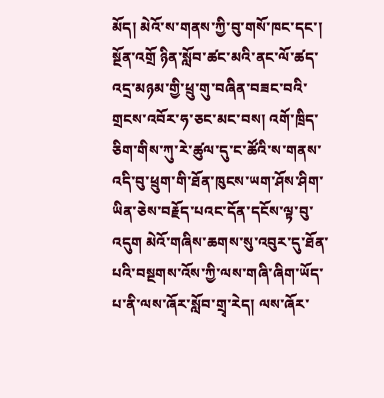མོད། མེའོ་ས་གནས་ཀྱི་བུ་གསོ་ཁང་དང་། སྔོན་འགྲོ ཉིན་སློབ་ཚང་མའི་ནང་ལོ་ཚད་འདྲ་མཉམ་གྱི་ཕྲུ་གུ་བཞིན་བཟང་བའི་གྲངས་འབོར་ཧ་ཅང་མང་བས། འགོ་ཁྲིད་ཅིག་གིས་ཀུ་རེ་ཚུལ་དུ་ང་ཚོའི་ས་གནས་འདི་བུ་ཕྲུག་གི་ཐོན་ཁུངས་ཡག་ཤོས་ཤིག་ཡིན་ཅེས་བརྗོད་པའང་དོན་དངོས་ལྟ་བུ་འདུག མེའོ་གཞིས་ཆགས་སུ་འབུར་དུ་ཐོན་པའི་བསྔགས་འོས་ཀྱི་ལས་གཞི་ཞིག་ཡོད་པ་ནི་ལས་ཞོར་སློབ་གྲྭ་རེད། ལས་ཞོར་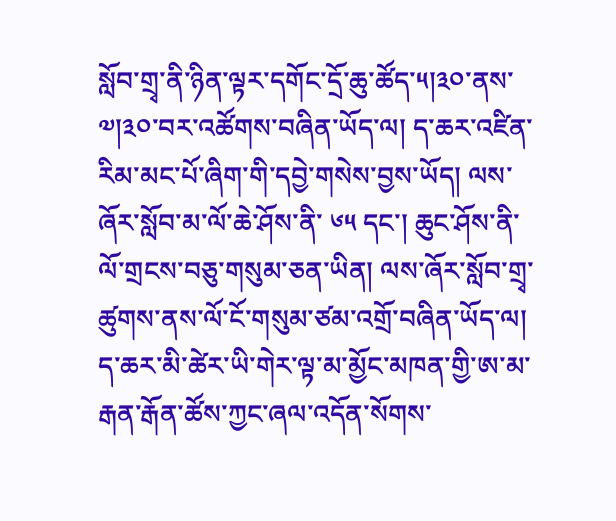སློབ་གྲྭ་ནི་ཉིན་ལྟར་དགོང་དྲོ་ཆུ་ཚོད་༥།༣༠་ནས་༧།༣༠་བར་འཚོགས་བཞིན་ཡོད་ལ། ད་ཆར་འཛིན་རིམ་མང་པོ་ཞིག་གི་དབྱེ་གསེས་བྱས་ཡོད། ལས་ཞོར་སློབ་མ་ལོ་ཆེ་ཤོས་ནི་ ༦༥ དང་། ཆུང་ཤོས་ནི་ལོ་གྲངས་བཅུ་གསུམ་ཅན་ཡིན། ལས་ཞོར་སློབ་གྲྭ་ཚུགས་ནས་ལོ་ངོ་གསུམ་ཙམ་འགྲོ་བཞིན་ཡོད་ལ། ད་ཆར་མི་ཚེར་ཡི་གེར་ལྟ་མ་མྱོང་མཁན་གྱི་ཨ་མ་རྒན་རྒོན་ཚོས་ཀྱང་ཞལ་འདོན་སོགས་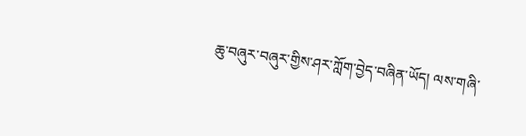ཆུ་བཞུར་བཞུར་གྱིས་ཤར་ཀློག་བྱེད་བཞིན་ཡོད། ལས་གཞི་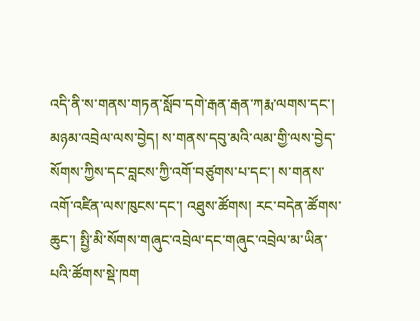འདི་ནི་ས་གནས་གཏན་སློབ་དགེ་རྒན་རྒན་ཀརྨ་ལགས་དང་། མཉམ་འབྲེལ་ལས་བྱེད། ས་གནས་དབུ་མའི་ལམ་གྱི་ལས་བྱེད་སོགས་ཀྱིས་དང་བླངས་ཀྱི་འགོ་བཙུགས་པ་དང་། ས་གནས་འགོ་འཛིན་ལས་ཁུངས་དང་། འཐུས་ཚོགས། རང་བདེན་ཚོགས་ཆུང་། སྤྱི་མི་སོགས་གཞུང་འབྲེལ་དང་གཞུང་འབྲེལ་མ་ཡིན་པའི་ཚོགས་སྡེ་ཁག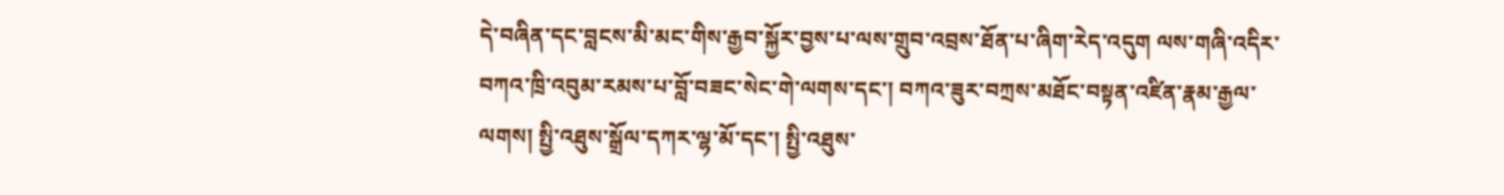དེ་བཞིན་དང་བླངས་མི་མང་གིས་རྒྱབ་སྐྱོར་བྱས་པ་ལས་གྲུབ་འབྲས་ཐོན་པ་ཞིག་རེད་འདུག ལས་གཞི་འདིར་བཀའ་ཁྲི་འབུམ་རམས་པ་བློ་བཟང་སེང་གེ་ལགས་དང་། བཀའ་ཟུར་བཀྲས་མཐོང་བསྟན་འཛིན་རྣམ་རྒྱལ་ལགས། སྤྱི་འཐུས་སྒྲོལ་དཀར་ལྷ་མོ་དང་། སྤྱི་འཐུས་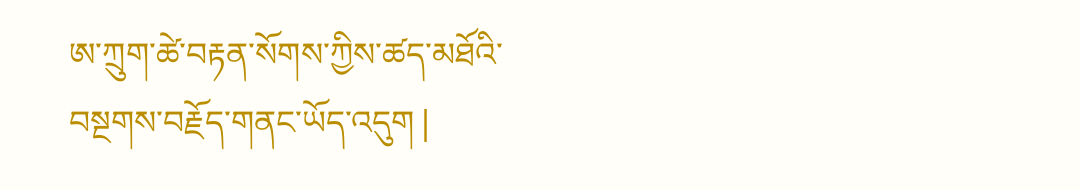ཨ་ཀྲུག་ཚེ་བརྟན་སོགས་ཀྱིས་ཚད་མཐོའི་བསྔགས་བརྗོད་གནང་ཡོད་འདུག |